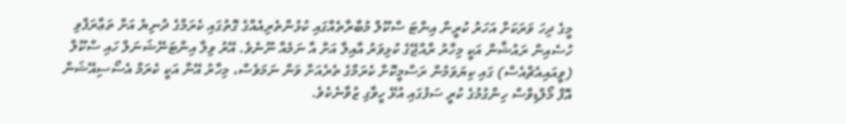މީގެ ދިހަ ވަރަކަށް އަހަރު ކުރީން އިންޓަ ސްކޫލް މުބާރާތެއްގައި ކުޅުންތެރިއެއްގެ ގޮތުގައި ކެރަމްގެ ދުނިޔެ އަށް ތަޢާރަފްވި ހުސެއިން ރައުޝާން އަކީ މިހާރު ރާއްޖޭގެ ކުޅިވަރު އާއިލާ އަށް އާ ނަމެއް ނޫނެވެ. އޭރު ވިލާ އިންޓަނޭޝަނަލް ހައި ސްކޫލް (ވީއައިއެޗްއެސް) ގައި ކިޔަވަމުން ރަސްމީކޮށް ކެރަމްގެ ތެރެއަށް ވަން ނަމަވެސް، މިހާރު އޭނާ އަކީ ކެރަމް އެސޯސިއޭޝަން އޮފް މޯލްޑިވްސް ހިންގުމުގެ ކުރީ ސަފުގައި އުޅޭ ހީވާގި ޒުވާނެކެވެ.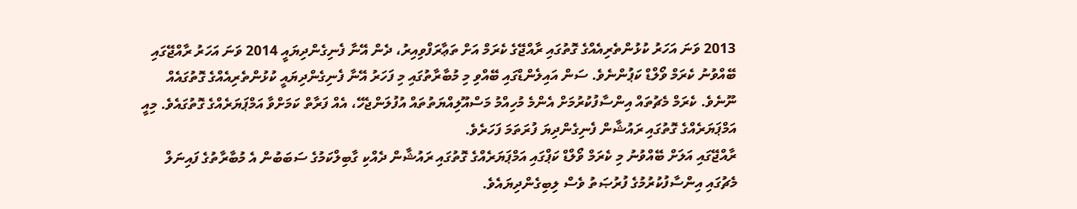2013 ވަނަ އަހަރު ކުޅުންތެރިއެއްގެ ގޮތުގައި ރާއްޖޭގެ ކެރަމް އަށް ތަޢާރަފްވިއިރު، ދެން އޭނާ ފެނިގެންދިޔައީ 2014 ވަނަ އަހަރު ރާއްޖޭގައި ބޭއްވުނު ކެރަމް ވޯލްޑް ކަޕުންނެވެ. ސަން އައިލެންޑްގައި ބޭއްވި މި މުބާރާތުގައި މި ފަހަރު އޭނާ ފެނިގެންދިޔައީ ކުޅުންތެރިއެއްގެ ގޮތުގައެއް ނޫނެވެ. ކެރަމް މެޗުތައް އިންސާފުކުރުމަށް އެންމެ މުހިއްމު މަސްއޫލިއްޔަތުތައް އުފުލަންޖެހޭ، އެއް ފަރާތް ކަމަށްވާ އަމްޕަޔަރެއްގެ ގޮތުގައެވެ. މިއީ އަމްޕަޔަރެއްގެ ގޮތުގައި ރައުޝާން ފެނިގެންދިޔަ ފުރަތަމަ ފަހަރެވެ.
ރާއްޖޭގައި އަލަށް ބޭއްވުނު މި ކެރަމް ވޯލްޑް ކަޕްގައި އަމްޕަޔަރެއްގެ ގޮތުގައި ރައުޝާން ދެއްކި ގާބިލްކަމުގެ ސަބަބުން އެ މުބާރާތުގެ ފައިނަލް މެޗުގައި އިންސާފުކުރުމުގެ ފުރުޞަތު ވެސް ލިބިގެންދިޔައެވެ.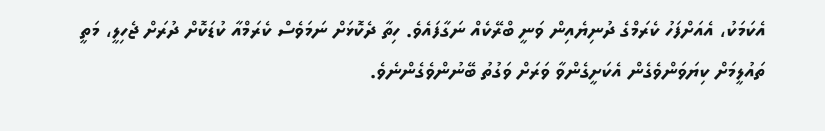އެކަމަކު، އެއަށްފަހު ކެރަމްގެ ދުނިޔެއިން ވަނީ ބްރޭކެއް ނަގާފައެވެ. ހިތާ ދެކޮޅަށް ނަމަވެސް ކެރަމްއާ ކުޑަކޮށް ދުރަށް ޖެހިލީ، މަތީ ތައުލީމަށް ކިޔަވަންވެގެން އެކަށީގެންވާ ވަރަށް ވަގުތު ބޭނުންވެގެންނެވެ.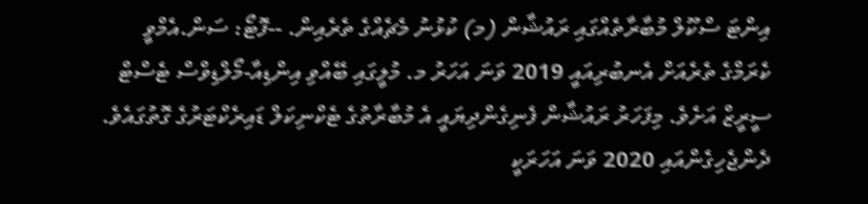އިންޓަ ސްކޫލް މުބާރާތެއްގައި ރައުޝާން (މ) ކުޅުނު މެޗެއްގެ ތެރެއިން. --ފޮޓޯ: ސަން.އެމްވީ
ކެރަމްގެ ތެރެއަށް އެނބުރިއައީ 2019 ވަނަ އަހަރު މ. މުލީގައި ބޭއްވި އިންޑިއާ-މޯލްޑިވްސް ޓެސްޓް ސީރީޒް އަށެވެ. މިފަހަރު ރައުޝާން ފެނިގެންދިޔައީ އެ މުބާރާތުގެ ޓެކްނިކަލް ޑައިރެކްޓަރުގެ ގޮތުގައެވެ.
ދެންޖެހިގެންއައި 2020 ވަނަ އަހަރަކީ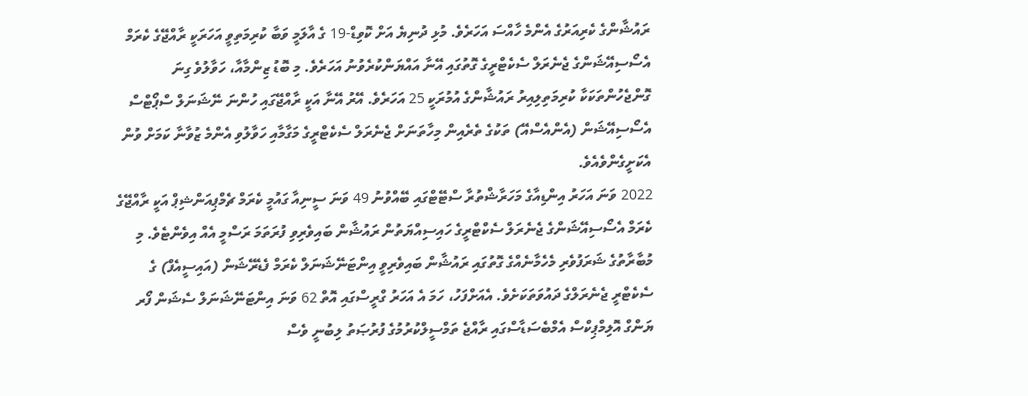ރައުޝާންގެ ކެރިއަރުގެ އެންމެ ހާއްސަ އަހަރެވެ. މުޅި ދުނިޔެ އަށް ކޮވިޑް-19 ގެ އާލަމީ ވަބާ ކުރިމަތިވީ އަހަރަކީ ރާއްޖޭގެ ކެރަމް އެސޯސިއޭޝަންގެ ޖެނެރަލް ސެކެޓްރީގެ ގޮތުގައި އޭނާ އައްޔަންކުރެވުނު އަހަރެވެ. މި ބޮޑު ޒިންމާއާ، ހަވާލުވެ ގިނަ ގޮންޖެހުންތަކަކާ ކުރިމަތިލިއިރު ރައުޝާންގެ އުމުރަކީ 25 އަހަރެވެ. އޭރު އޭނާ އަކީ ރާއްޖޭގައި ހުންނަ ނޭޝަނަލް ސްޕޯޓްސް އެސޯސިއޭޝަން (އެންއެސްއޭ) ތަކުގެ ތެރެއިން މިހާތަނަށް ޖެނެރަލް ސެކެޓްރީގެ މަގާމާއި ހަވާލުވި އެންމެ ޒުވާނާ ކަމަށް ވުން އެކަށީގެންވެއެވެ.
2022 ވަނަ އަހަރު އިންޑިއާގެ މަހަރާޝްތުރާ ސްޓޭޓްގައި ބޭއްވުނު 49 ވަނަ ސީނިއާ ގައުމީ ކެރަމް ޗެމްޕިއަންޝިޕް އަކީ ރާއްޖޭގެ ކެރަމް އެސޯސިއޭޝަންގެ ޖެނެރަލް ސެކްޓްރީގެ ހައިސިއްޔަތުން ރައުޝާން ބައިވެރިވި ފުރަތަމަ ރަސްމީ އެއް އިވެންޓެވެ. މި މުބާރާތުގެ ޝަރަފުވެރި މެހެމާނެއްގެ ގޮތުގައި ރައުޝާން ބައިވެރިވީ އިންޓަނޭޝަނަލް ކެރަމް ފެޑެރޭޝަން (އައިސީއެފް) ގެ ސެކެޓްރީ ޖެނެރަލްގެ ދައުވަތަކަށެވެ. އެއަށްފަހު، ހަމަ އެ އަހަރު ގްރީސްގައި އޮތް 62 ވަނަ އިންޓަނޭޝަނަލް ސެޝަން ފޯރ ޔަންގް އޮލިމްޕިކްސް އެމްބެސަޑާސްގައި ރާއްޖެ ތަމްސީލްކުރުމުގެ ފުރުޞަތު ލިބުނީ ވެސް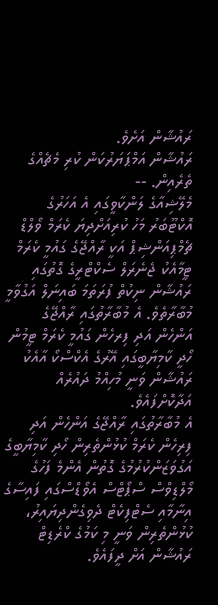ރައުޝާން އަށެވެ.
ރައުޝާން އަމްޕަޔަރުކަން ކުރި މެޗެއްގެ ތެރެއިން. --
މެލޭޝިއާގެ ލަންކާވީގައި އެ އަހަރުގެ އޮކްޓޫބަރު މަހު ކުރިއަށްދިޔަ ކެރަމް ވޯލްޑް ޗެމްޕިއަންޝިޕް އަކީ ރާއްޖޭގެ ގައުމީ ކެރަމް ޓީމާއެކު ޖެނެރަލް ސެކްޓްރީގެ ގޮތުގައި ރައުޝާން ނިކުތް ފުރަތަމަ ބައިނަލް އަގުވާމީ މުބާރާތެވެ. އެ މުބާރާތުގައި ރާއްޖޭގެ އަންހެން އަދި ފިރހެން ގައުމީ ކެރަމް ޓީމުން ހޯދީ ކާމިޔާބީގައި އޭރުގެ އެކްސްކޯ އާއެކު ރައުޝާން ވަނީ މުހިއްމު ދައުރެއް އަދާކޮށްފައެވެ.
އެ މުބާރާތުގައި ރާއްޖޭގެ އަންހެން އަދި ފިރިހެން ކެރަމް ކުޅުންތެރިން ހޯދި ކާމިޔާބީގެ އަގުވަޒަންކުރުމުގެ ގޮތުން އެންމެ ފަހުގެ މޯލްޑިވްސް ސްޕޯޓްސް އެވޯޑްސްގައި ފައިސާގެ އިނާމާއި ސެޓްފިކެޓް ދެވިގެންދިޔައިރު، ކުޅުންތެރިން ވަނީ މި ކަމުގެ ކްރެޑިޓް ރައުޝާން އަށް ދީފައެވެ.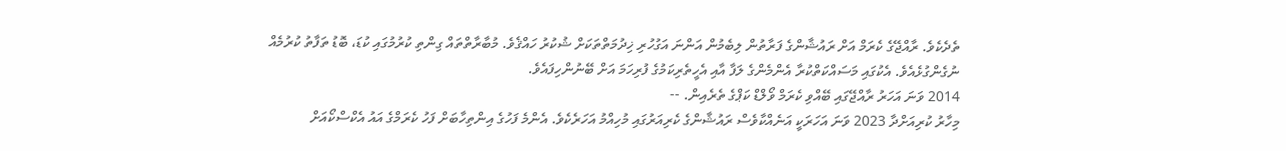ތެދެކެވެ. ރާއްޖޭގެ ކެރަމް އަށް ރައުޝާންގެ ފަރާތުން ލިބެމުން އަންނަ އަގުހުރި ޚިދުމަތްތަކަށް ޝުކުރު ހައްޤެވެ. މުބާރާތްތައް ގިންތި ކުރުމުގައި ކުޑަ، ބޮޑު ތަފާތު ކުރުމެއް ނުގެންގުޅެއެވެ. އެކުގައި މަސައްކަތްކުރާ އެންމެންގެ ލަފާ އާއި އެހީތެރިކަމުގެ ފުރިހަމަ އަށް ބޭނުންހިފައެވެ.
2014 ވަނަ އަހަރު ރާއްޖޭގައި ބޭއްވި ކެރަމް ވޯލްޑް ކަޕްގެ ތެރެއިން. --
މިހާރު ކުރިއަށްދާ 2023 ވަނަ އަހަރަކީ އަނެއްކާވެސް ރައުޝާންގެ ކެރިއަރުގައި މުހިއްމު އަހަރެކެވެ. އެންމެ ފަހުގެ އިންތިހާބަށް ފަހު ކެރަމްގެ އައު އެކްސްކޯއަށް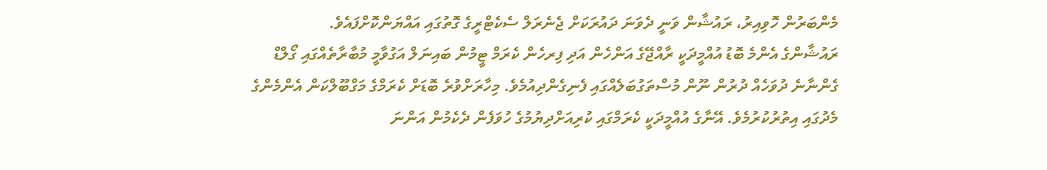މެންބަރުން ހޮވިއިރު، ރައުޝާން ވަނީ ދެވަނަ ދައުރަކަށް ޖެނެރަލް ސެކެޓްރީގެ ގޮތުގައި އައްޔަންކޮށްފައެވެ.
ރައުޝާންގެ އެންމެ ބޮޑު އުއްމީދަކީ ރާއްޖޭގެ އަންހެން އަދި ފިރހެން ކެރަމް ޓީމުން ބައިނަލް އަގުވާމީ މުބާރާތެއްގައި ގޯލްޑް ގެންނާނެ ދުވަހެއް ދުރުން ނޫން މުސްތަގުބަލެއްގައި ފެނިގެންދިއުމެވެ. މިހާރަށްވުރެ ބޮޑަށް ކެރަމްގެ މަގްބޫލްކަން އެންމެންގެ މެދުގައި އިތުރުކުރުމެވެ. އޭނާގެ އުއްމީދަކީ ކެރަމްގައި ކުރިއަށްދިޔުމުގެ ހުވަފެން ދެކެމުން އަންނަ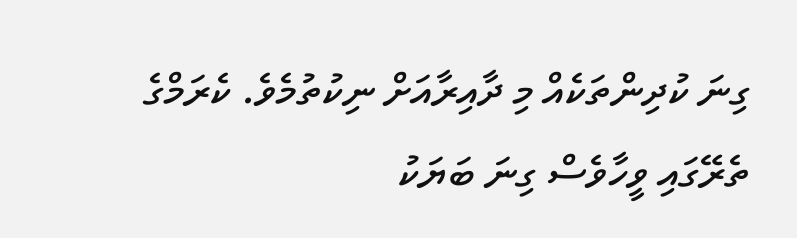ގިނަ ކުދިންތަކެއް މި ދާއިރާއަށް ނިކުތުމެވެ. ކެރަމްގެ ތެރޭގައި ވީހާވެސް ގިނަ ބަޔަކު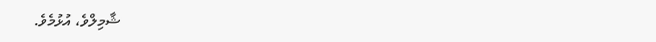ޝާމިލްވެ، އުޅުމެވެ.